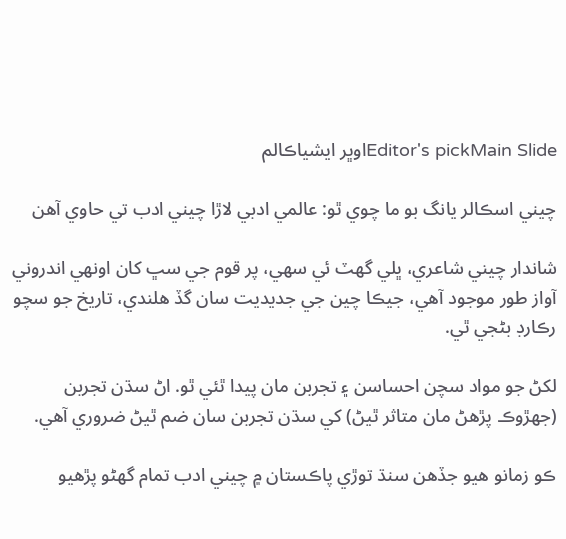Editor's pickMain Slideاوڀر ايشياڪالم

چيني اسڪالر يانگ بو ما چوي ٿو: عالمي ادبي لاڙا چيني ادب تي حاوي آھن

شاندار چيني شاعري، ڀلي گهٽ ئي سھي، پر قوم جي سڀ کان اونھي اندروني آواز طور موجود آھي، جيڪا چين جي جديديت سان گڏ هلندي، تاريخ جو سچو رڪارڊ بڻجي ٿي.

لکڻ جو مواد سچن احساسن ۽ تجربن مان پيدا ٿئي ٿو. اڻ سڌن تجربن (جهڙوڪ پڙهڻ مان متاثر ٿيڻ) کي سڌن تجربن سان ضم ٿيڻ ضروري آھي.

ڪو زمانو ھيو جڏھن سنڌ توڙي پاڪستان ۾ چيني ادب تمام گھڻو پڙھيو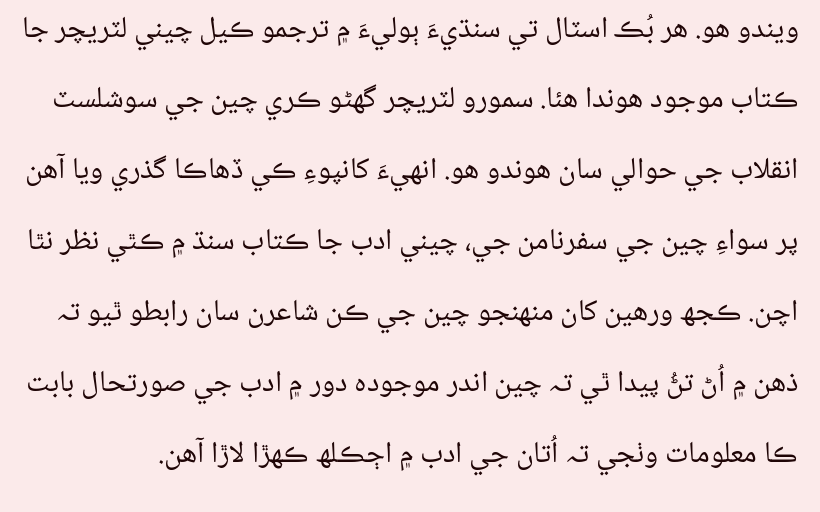ويندو ھو. ھر بُڪ اسٽال تي سنڌيءَ ٻوليءَ ۾ ترجمو ڪيل چيني لٽريچر جا ڪتاب موجود ھوندا ھئا. سمورو لٽريچر گھڻو ڪري چين جي سوشلسٽ انقلاب جي حوالي سان ھوندو ھو. انھيءَ کانپوءِ ڪي ڏھاڪا گذري ويا آھن پر سواءِ چين جي سفرنامن جي، چيني ادب جا ڪتاب سنڌ ۾ ڪٿي نظر نٿا اچن. ڪجھ ورھين کان منھنجو چين جي ڪن شاعرن سان رابطو ٿيو تہ ذھن ۾ اُڻ تڻُ پيدا ٿي تہ چين اندر موجودہ دور ۾ ادب جي صورتحال بابت ڪا معلومات وٺجي تہ اُتان جي ادب ۾ اڄڪلھ ڪھڙا لاڙا آھن.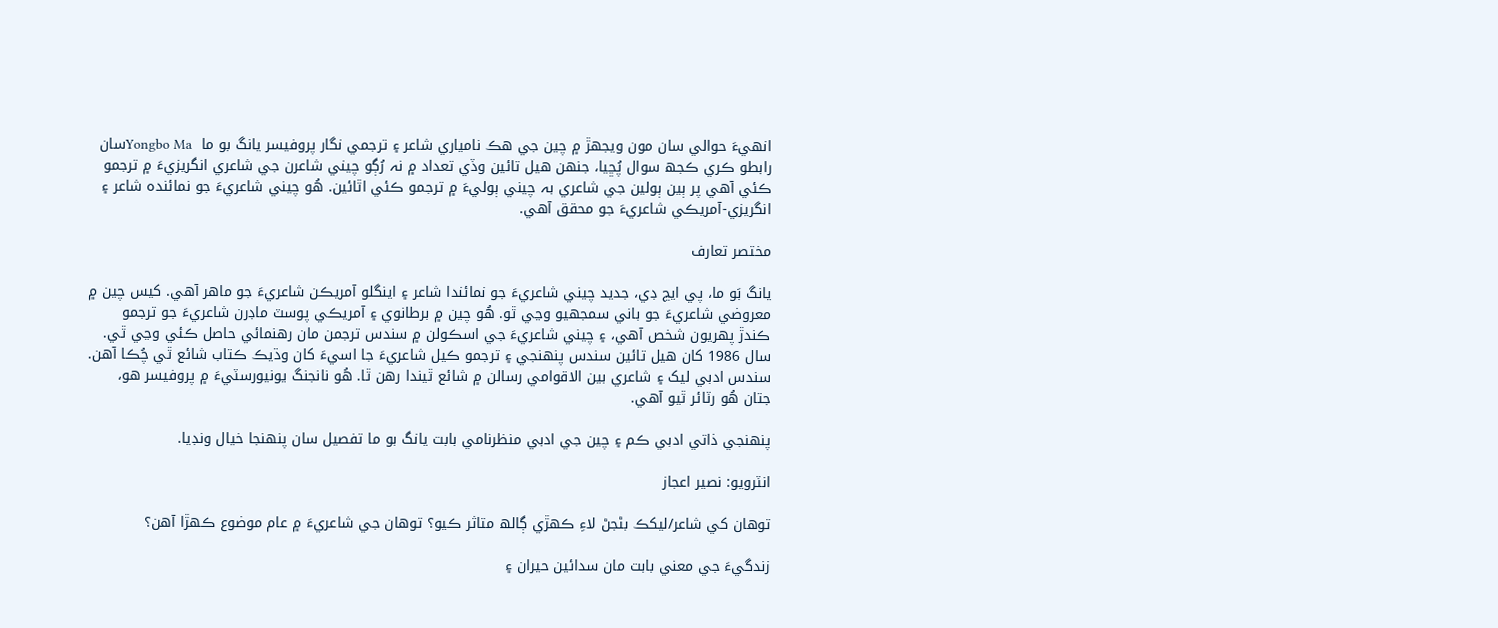انھيءَ حوالي سان مون ويجھڙ ۾ چين جي ھڪ نامياري شاعر ۽ ترجمي نگار پروفيسر يانگ بو ما  Yongbo Maسان رابطو ڪري ڪجھ سوال پُڇيا، جنھن ھيل تائين وڏي تعداد ۾ نہ رُڳو چيني شاعرن جي شاعري انگريزيءَ ۾ ترجمو ڪئي آھي پر ٻين ٻولين جي شاعري بہ چيني ٻوليءَ ۾ ترجمو ڪئي اٿائين. ھُو چيني شاعريءَ جو نمائندہ شاعر ۽ انگريزي-آمريڪي شاعريءَ جو محقق آھي.

مختصر تعارف

يانگ بَو ما، پي ايڇ ڊي، جديد چيني شاعريءَ جو نمائندا شاعر ۽ اينگلو آمريڪن شاعريءَ جو ماھر آھي. کيس چين ۾ معروضي شاعريءَ جو باني سمجھيو وڃي ٿو. ھُو چين ۾ برطانوي ۽ آمريڪي پوسٽ ماڊرن شاعريءَ جو ترجمو ڪندڙ پھريون شخص آھي، ۽ چيني شاعريءَ جي اسڪولن ۾ سندس ترجمن مان رھنمائي حاصل ڪئي وڃي ٿي. سال 1986 کان ھيل تائين سندس پنھنجي ۽ ترجمو ڪيل شاعريءَ جا اسيءَ کان وڌيڪ ڪتاب شائع ٿي چُڪا آھن. سندس ادبي ليک ۽ شاعري بين الاقوامي رسالن ۾ شائع ٿيندا رھن ٿا. ھُو نانجنگ يونيورسٽيءَ ۾ پروفيسر ھو، جتان ھُو رٽائر ٿيو آھي.

پنهنجي ذاتي ادبي ڪم ۽ چين جي ادبي منظرنامي بابت يانگ بو ما تفصيل سان پنهنجا خيال ونڊيا.

انٽرويو: نصير اعجاز

توهان کي شاعر/ليکڪ بڻجڻ لاءِ ڪھڙي ڳالھ متاثر ڪيو؟ توهان جي شاعريءَ ۾ عام موضوع ڪهڙا آهن؟

زندگيءَ جي معني بابت مان سدائين حيران ۽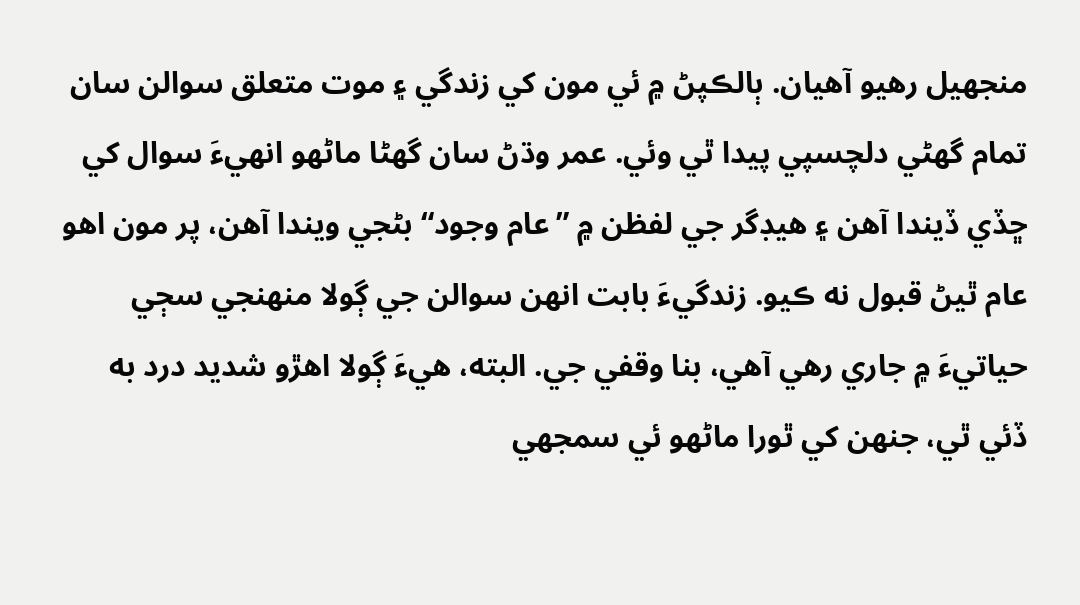منجھيل رھيو آھيان. ٻالڪپڻ ۾ ئي مون کي زندگي ۽ موت متعلق سوالن سان تمام گھڻي دلچسپي پيدا ٿي وئي. عمر وڌڻ سان گهڻا ماڻهو انھيءَ سوال کي ڇڏي ڏيندا آهن ۽ هيڊگر جي لفظن ۾ ”عام وجود“ بڻجي ويندا آهن، پر مون اهو عام ٿيڻ قبول نه ڪيو. زندگيءَ بابت انھن سوالن جي ڳولا منهنجي سڄي حياتيءَ ۾ جاري رهي آهي، بنا وقفي جي. البته، هيءَ ڳولا اهڙو شديد درد به ڏئي ٿي، جنھن کي ٿورا ماڻهو ئي سمجهي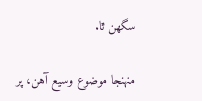سگهن ٿا.

منهنجا موضوع وسيع آهن، پر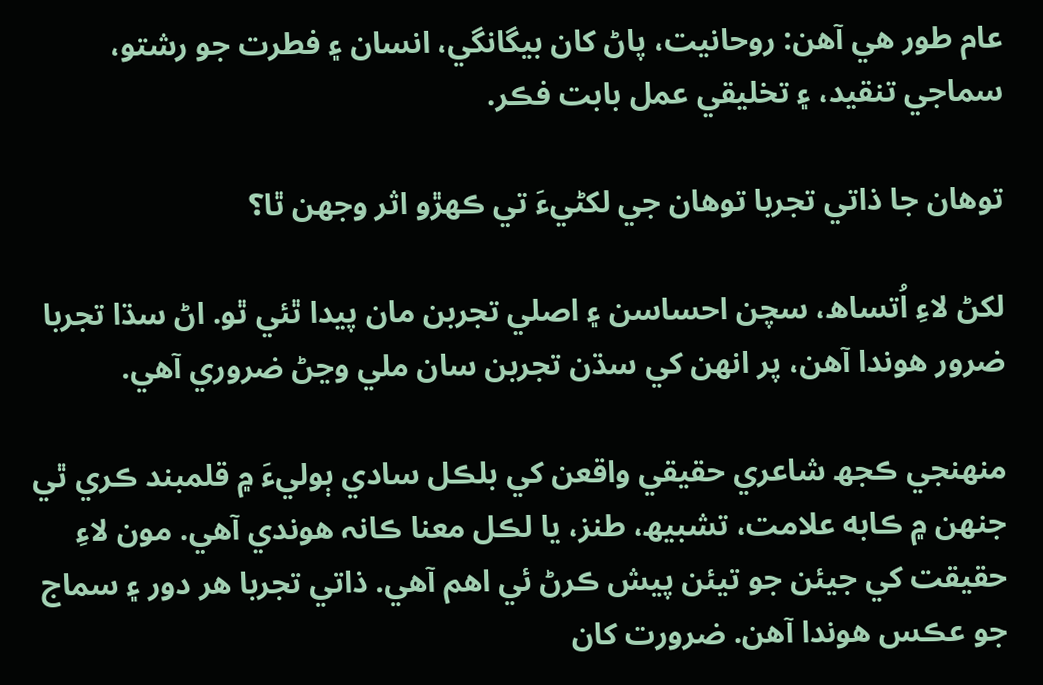عام طور هي آهن: روحانيت، پاڻ کان بيگانگي، انسان ۽ فطرت جو رشتو، سماجي تنقيد، ۽ تخليقي عمل بابت فڪر.

توهان جا ذاتي تجربا توهان جي لکڻيءَ تي ڪھڙو اثر وجھن ٿا؟

لکڻ لاءِ اُتساھ، سچن احساسن ۽ اصلي تجربن مان پيدا ٿئي ٿو. اڻ سڌا تجربا ضرور ھوندا آهن، پر انهن کي سڌن تجربن سان ملي وڃڻ ضروري آهي.

منھنجي ڪجھ شاعري حقيقي واقعن کي بلڪل سادي ٻوليءَ ۾ قلمبند ڪري ٿي جنھن ۾ ڪابه علامت، تشبيھ، طنز، يا لڪل معنا ڪانہ ھوندي آھي. مون لاءِ حقيقت کي جيئن جو تيئن پيش ڪرڻ ئي اهم آهي. ذاتي تجربا هر دور ۽ سماج جو عڪس هوندا آهن. ضرورت کان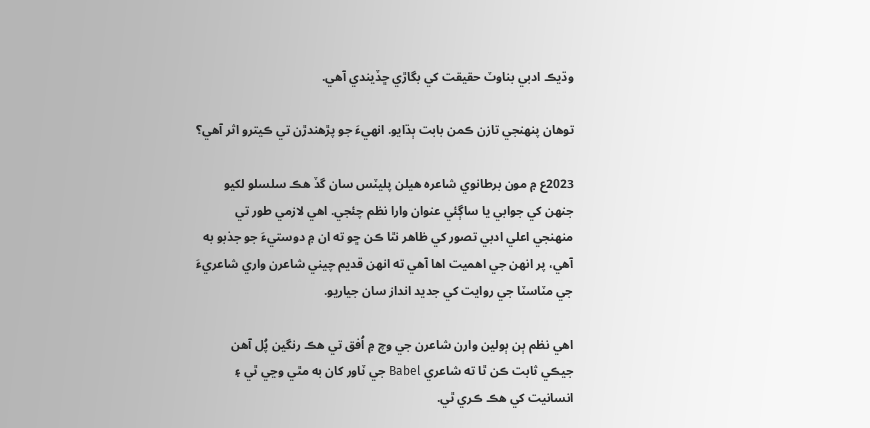وڌيڪ ادبي بناوٽ حقيقت کي بگاڙي ڇڏيندي آهي.

توهان پنھنجي تازن ڪمن بابت ٻڌايو. انھيءَ جو پڙھندڙن تي ڪيترو اثر آهي؟

2023ع ۾ مون برطانوي شاعرہ هيلن پليٽس سان گڏ هڪ سلسلو لکيو جنھن کي جوابي يا ساڳئي عنوان وارا نظم چئجي. اهي لازمي طور تي منهنجي اعلي ادبي تصور کي ظاهر نٿا ڪن ڇو ته ان ۾ دوستيءَ جو جذبو به آهي، پر انهن جي اهميت اها آهي ته انهن قديم چيني شاعرن واري شاعريءَ جي مٽاسٽا جي روايت کي جديد انداز سان جياريو.

اهي نظم ٻن ٻولين وارن شاعرن جي وچ ۾ اُفق تي ھڪ رنگين پُل آهن جيڪي ثابت ڪن ٿا ته شاعري Babel جي ٽاور کان به مٿي وڃي ٿي ۽ انسانيت کي هڪ ڪري ٿي.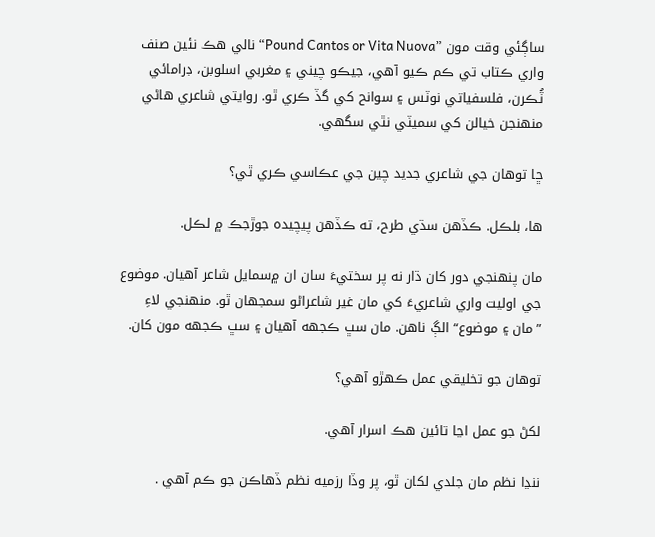ساڳئي وقت مون ”Pound Cantos or Vita Nuova“ نالي هڪ نئين صنف واري ڪتاب تي ڪم ڪيو آهي، جيڪو چيني ۽ مغربي اسلوبن، ڊرامائي ٽُڪرن، فلسفياتي نوٽس ۽ سوانح کي گڏ ڪري ٿو. روايتي شاعري هاڻي منهنجن خيالن کي سميٽي نٿي سگهي.

ڇا توهان جي شاعري جديد چين جي عڪاسي ڪري ٿي؟

ها، بلڪل. ڪڏهن سڌي طرح، ته ڪڏهن پيچيده جوڙجڪ ۾ لڪل.

مان پنهنجي دور کان ڌار نه پر سختيءَ سان ان ۾سمايل شاعر آهيان. موضوع جي اوليت واري شاعريءَ کي مان غير شاعراڻو سمجھان ٿو. منهنجي لاءِ ”مان ۽ موضوع“ الڳ ناهن. مان سڀ ڪجھه آهيان ۽ سڀ ڪجھه مون کان.

توهان جو تخليقي عمل ڪهڙو آهي؟

لکڻ جو عمل اڃا تائين هڪ اسرار آهي.

ننڍا نظم مان جلدي لکان ٿو، پر وڏا رزميه نظم ڏهاڪن جو ڪم آھي .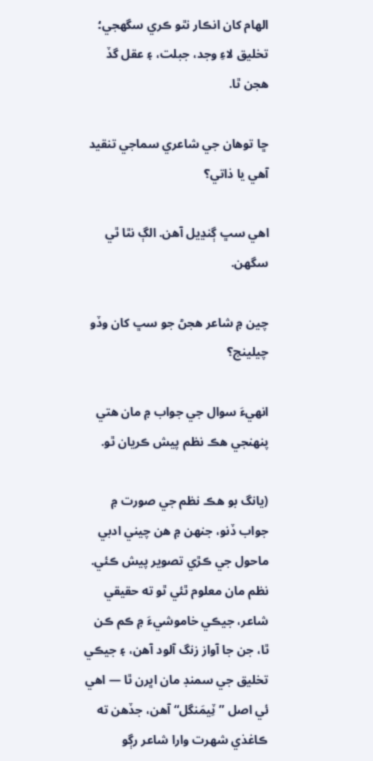الهام کان انڪار نٿو ڪري سگهجي؛ تخليق لاءِ وجد، جبلت، ۽ عقل گڏ هجن ٿا.

ڇا توهان جي شاعري سماجي تنقيد آهي يا ذاتي؟

اهي سڀ ڳنڍيل آهن. الڳ نٿا ٿي سگهن.

چين ۾ شاعر هجڻ جو سڀ کان وڏو چيلينج؟

انھيءَ سوال جي جواب ۾ مان ھتي پنھنجي ھڪ نظم پيش ڪريان ٿو.

(يانگ بو هڪ نظم جي صورت ۾ جواب ڏنو، جنهن ۾ هن چيني ادبي ماحول جي ڪڙي تصوير پيش ڪئي. نظم مان معلوم ٿئي ٿو ته حقيقي شاعر، جيڪي خاموشيءَ ۾ ڪم ڪن ٿا، جن جا آواز زنگ آلود آهن، ۽ جيڪي تخليق جي سمنڊ مان اڀرن ٿا — اهي ئي اصل ”ٽِيمَنگل“ آهن، جڏهن ته ڪاغذي شهرت وارا شاعر رڳو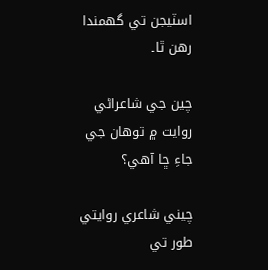اسٽيجن تي گهمندا رهن ٿا۔

چين جي شاعراڻي روايت ۾ توهان جي جاءِ ڇا آهي؟

چيني شاعري روايتي طور تي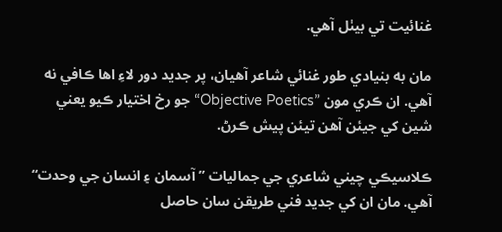غنائيت تي بيٺل آهي.

مان به بنيادي طور غنائي شاعر آهيان، پر جديد دور لاءِ اها ڪافي نه آهي. ان ڪري مون ”Objective Poetics“ جو رخ اختيار ڪيو يعني شين کي جيئن آهن تيئن پيش ڪرڻ.

ڪلاسيڪي چيني شاعري جي جماليات ”آسمان ۽ انسان جي وحدت“ آهي. مان ان کي جديد فني طريقن سان حاصل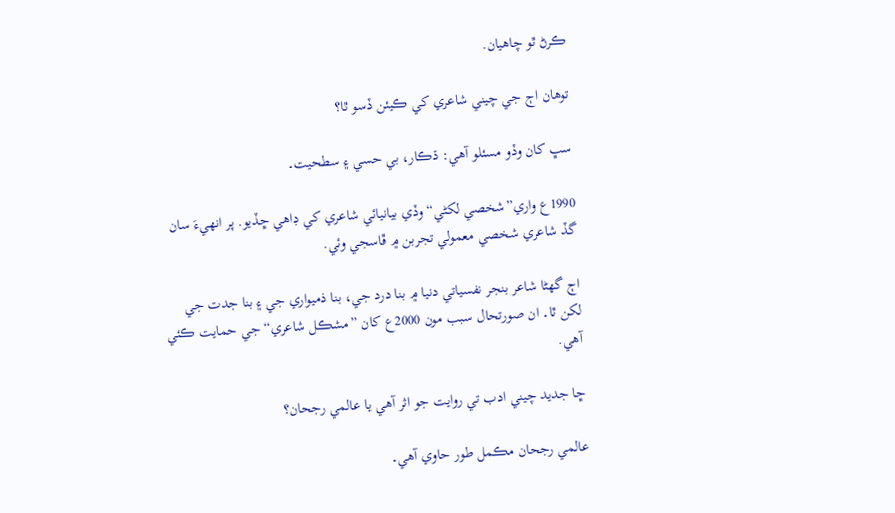ڪرڻ ٿو چاهيان.

توهان اڄ جي چيني شاعري کي ڪيئن ڏسو ٿا؟

سڀ کان وڏو مسئلو آهي: ڌڪار، بي حسي ۽ سطحيت۔

1990ع واري”شخصي لکڻي“وڏي بيانيائي شاعري کي ڊاهي ڇڏيو. پر انهيءَ سان گڏ شاعري شخصي معمولي تجربن ۾ ڦاسجي وئي.

اڄ گهڻا شاعر بنجر نفسياتي دنيا ۾ بنا درد جي، بنا ذميواري جي ۽ بنا جدت جي لکن ٿا۔ ان صورتحال سبب مون 2000ع کان ”مشڪل شاعري“ جي حمايت ڪئي آهي.

ڇا جديد چيني ادب تي روايت جو اثر آهي يا عالمي رجحان؟

عالمي رجحان مڪمل طور حاوي آهي۔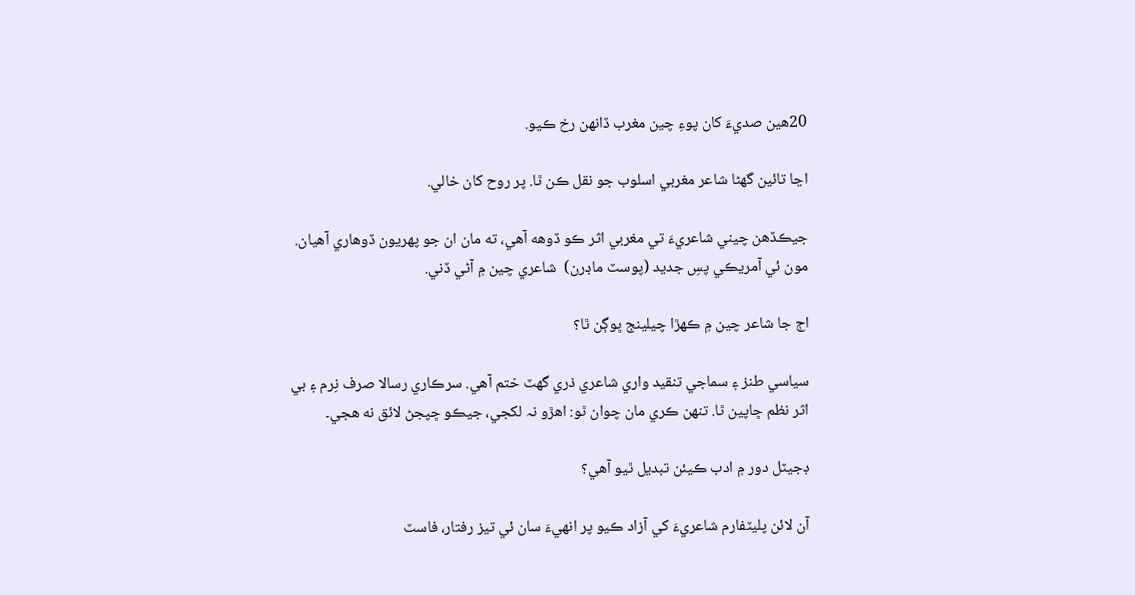20هين صديءَ کان پوءِ چين مغرب ڏانهن رخ ڪيو.

اڃا تائين گهڻا شاعر مغربي اسلوب جو نقل ڪن ٿا. پر روح کان خالي.

جيڪڏهن چيني شاعريءَ تي مغربي اثر ڪو ڏوهه آهي، ته مان ان جو پهريون ڏوھاري آهيان. مون ئي آمريڪي پسِ جديد (پوسٽ ماڊرن)  شاعري چين ۾ آڻي ڏني.

اڄ جا شاعر چين ۾ ڪهڙا چيلينج ڀوڳن ٿا؟

سياسي طنز ۽ سماجي تنقيد واري شاعري ذري گھٽ ختم آھي. سرڪاري رسالا صرف نِرم ۽ بي اثر نظم ڇاپين ٿا. تنهن ڪري مان چوان ٿو: اھڙو نہ لکجي، جيڪو ڇپجڻ لائق نه هجي۔

ڊجيٽل دور ۾ ادب ڪيئن تبديل ٿيو آهي؟

آن لائن پليٽفارم شاعريءَ کي آزاد ڪيو پر انھيءَ سان ئي تيز رفتار، فاسٽ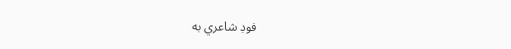فوڊ شاعري به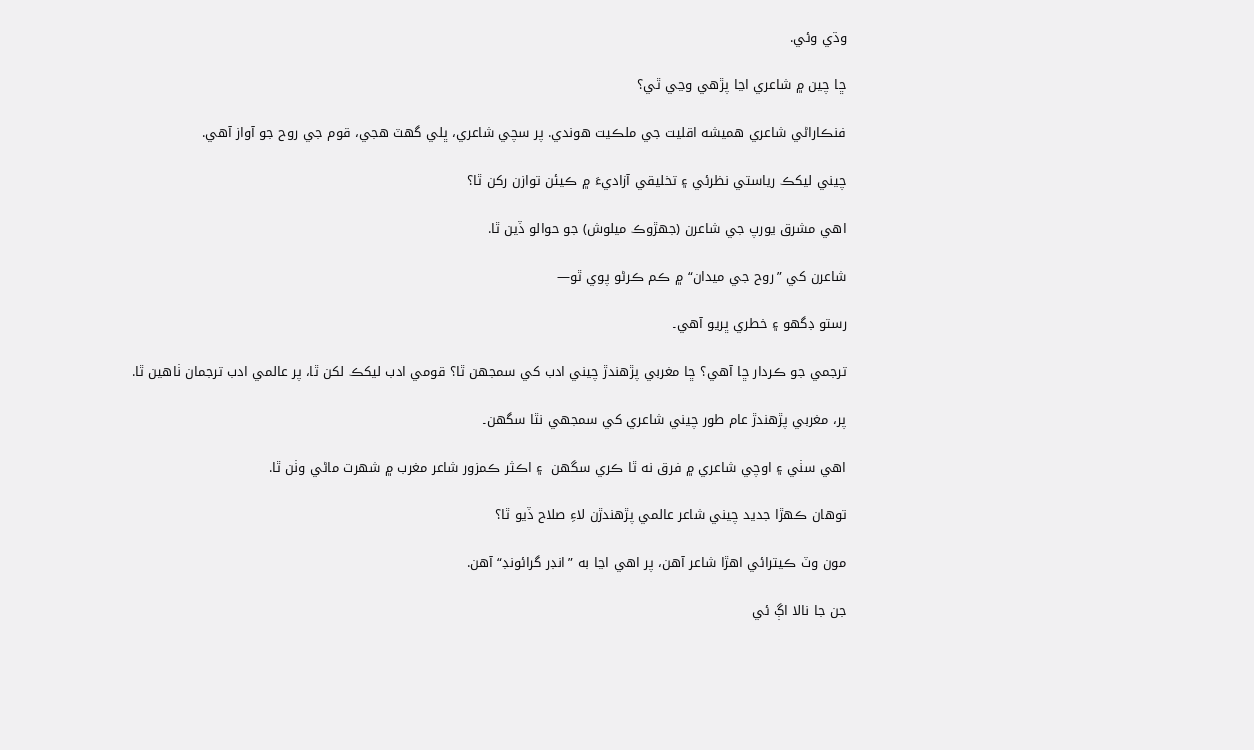وڌي وئي.

ڇا چين ۾ شاعري اڃا پڙهي وڃي ٿي؟

فنڪاراڻي شاعري هميشه اقليت جي ملڪيت هوندي. پر سچي شاعري، ڀلي گهٽ هجي، قوم جي روح جو آواز آهي.

چيني ليکڪ رياستي نظرئي ۽ تخليقي آزاديءَ ۾ ڪيئن توازن رکن ٿا؟

اهي مشرق يورپ جي شاعرن (جهڙوڪ ميلوش) جو حوالو ڏين ٿا.

شاعرن کي ”روح جي ميدان“ ۾ ڪم ڪرڻو پوي ٿو—

رستو ڊگهو ۽ خطري ڀريو آهي۔

ترجمي جو ڪردار ڇا آهي؟ ڇا مغربي پڙهندڙ چيني ادب کي سمجهن ٿا؟ قومي ادب ليکڪ لکن ٿا، پر عالمي ادب ترجمان ٺاهين ٿا.

پر، مغربي پڙهندڙ عام طور چيني شاعري کي سمجهي نٿا سگهن۔

اهي سٺي ۽ اوچي شاعري ۾ فرق نه ٿا ڪري سگهن  ۽ اڪثر ڪمزور شاعر مغرب ۾ شهرت ماڻي وٺن ٿا.

توهان ڪهڙا جديد چيني شاعر عالمي پڙهندڙن لاءِ صلاح ڏيو ٿا؟

مون وٽ ڪيترائي اهڙا شاعر آهن، پر اهي اڃا به ”انڊر گرائونڊ“ آهن.

جن جا نالا اڳ ئي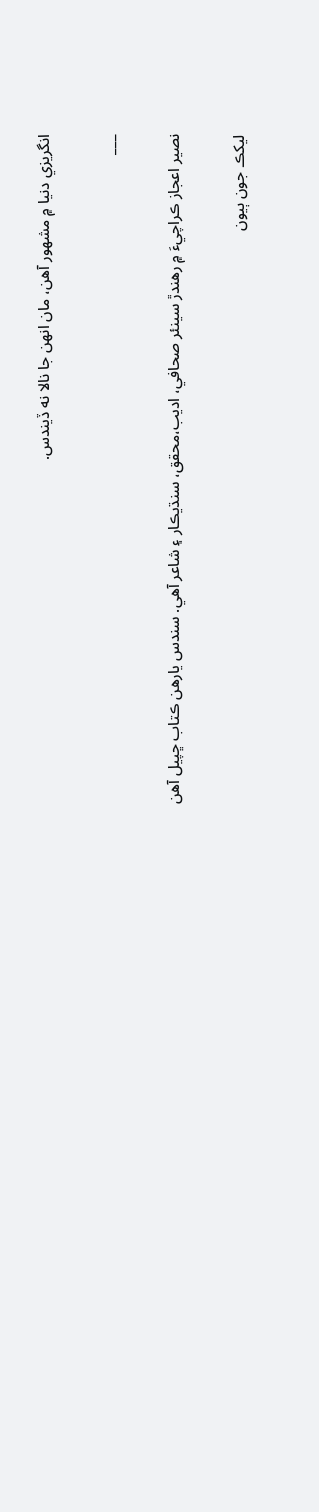انگريزي دنيا ۾ مشهور آهن، مان انهن جا نالا نه ڏيندس.

___

نصير اعجاز ڪراچيءَ ۾ رھندڙ سينئر صحافي، اديب،محقق، سنڌيڪار ۽ شاعر آھي. سندس يارھن ڪتاب ڇپيل آھن

ليکڪ جون ٻيون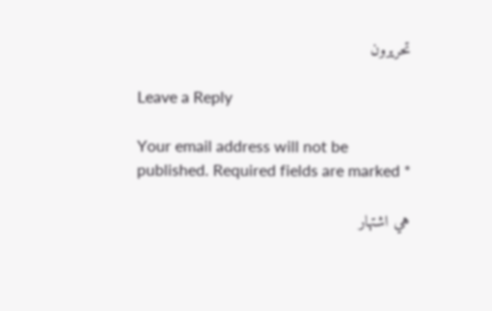تحريرون

Leave a Reply

Your email address will not be published. Required fields are marked *

هي اشتهار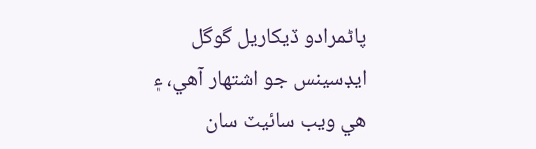پاڻمرادو ڏيکاريل گوگل ايڊسينس جو اشتهار آهي، ۽ هي ويب سائيٽ سان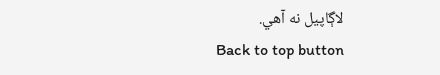لاڳاپيل نه آهي.
Back to top button